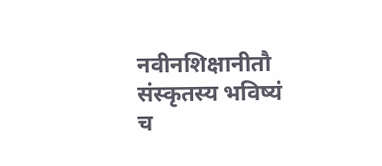नवीनशिक्षानीतौ संस्कृतस्य भविष्यं च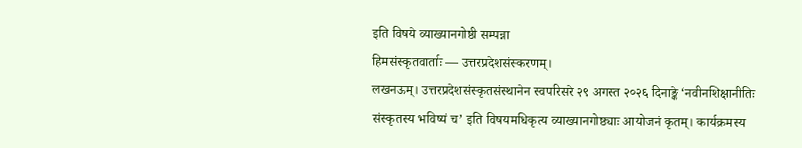इति विषये व्याख्यानगोष्ठी सम्पन्ना
हिमसंस्कृतवार्ताः — उत्तरप्रदेशसंस्करणम्।
लखनऊम्। उत्तरप्रदेशसंस्कृतसंस्थानेन स्वपरिसरे २९ अगस्त २०२६ दिनाङ्के ‘नवीनशिक्षानीतिः संस्कृतस्य भविष्यं च’ इति विषयमधिकृत्य व्याख्यानगोष्ठ्याः आयोजनं कृतम्। कार्यक्रमस्य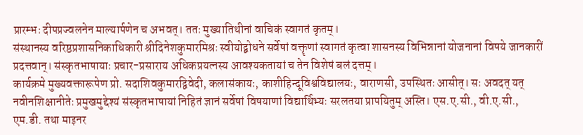प्रारम्भः दीपप्रज्वलनेन माल्यार्पणेन च अभवत्। ततः मुख्यातिथीनां वाचिकं स्वागतं कृतम्।
संस्थानस्य वरिष्ठप्रशासनिकाधिकारी श्रीदिनेशकुमारमिश्रः स्वीयोद्बोधने सर्वेषां वक्तॄणां स्वागतं कृत्वा शासनस्य विभिन्नानां योजनानां विषये जानकारीं प्रदत्तवान्। संस्कृतभाषायाः प्रचार-प्रसाराय अधिकप्रयत्नस्य आवश्यकतायां च तेन विशेषं बलं दत्तम्।
कार्यक्रमे मुख्यवक्तारूपेण प्रो. सदाशिवकुमारद्विवेदी, कलासंकायः, काशीहिन्दूविश्वविद्यालयः, वाराणसी, उपस्थितः आसीत्। सः अवदत् यत् नवीनशिक्षानीतेः प्रमुखमुद्देश्यं संस्कृतभाषायां निहितं ज्ञानं सर्वेषां विषयाणां विद्यार्थिभ्यः सरलतया प्रापयितुम् अस्ति। एस.ए.सी., वी.ए.सी., एम.डी. तथा माइनर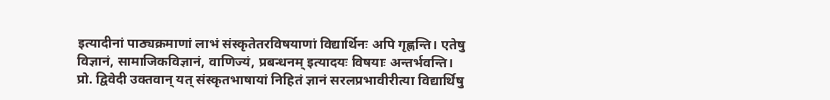इत्यादीनां पाठ्यक्रमाणां लाभं संस्कृतेतरविषयाणां विद्यार्थिनः अपि गृह्णन्ति। एतेषु विज्ञानं, सामाजिकविज्ञानं, वाणिज्यं, प्रबन्धनम् इत्यादयः विषयाः अन्तर्भवन्ति।
प्रो. द्विवेदी उक्तवान् यत् संस्कृतभाषायां निहितं ज्ञानं सरलप्रभावीरीत्या विद्यार्थिषु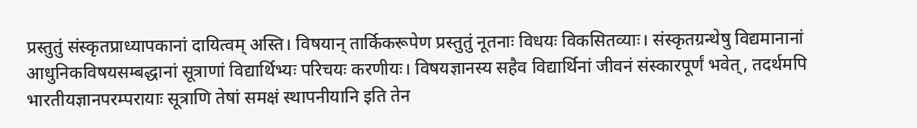प्रस्तुतुं संस्कृतप्राध्यापकानां दायित्वम् अस्ति। विषयान् तार्किकरूपेण प्रस्तुतुं नूतनाः विधयः विकसितव्याः। संस्कृतग्रन्थेषु विद्यमानानां आधुनिकविषयसम्बद्धानां सूत्राणां विद्यार्थिभ्यः परिचयः करणीयः। विषयज्ञानस्य सहैव विद्यार्थिनां जीवनं संस्कारपूर्णं भवेत्, तदर्थमपि भारतीयज्ञानपरम्परायाः सूत्राणि तेषां समक्षं स्थापनीयानि इति तेन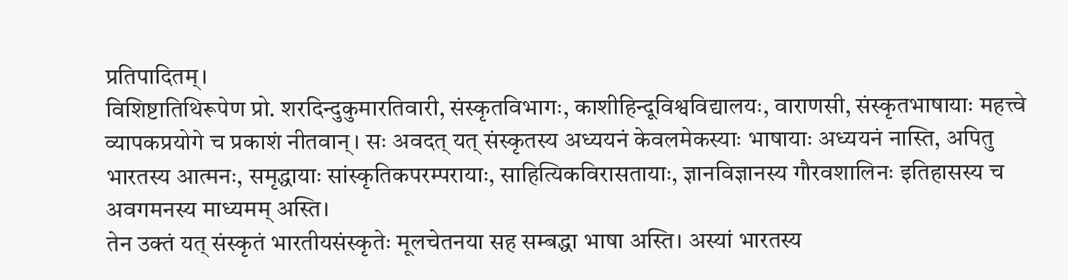प्रतिपादितम्।
विशिष्टातिथिरूपेण प्रो. शरदिन्दुकुमारतिवारी, संस्कृतविभागः, काशीहिन्दूविश्वविद्यालयः, वाराणसी, संस्कृतभाषायाः महत्त्वे व्यापकप्रयोगे च प्रकाशं नीतवान्। सः अवदत् यत् संस्कृतस्य अध्ययनं केवलमेकस्याः भाषायाः अध्ययनं नास्ति, अपितु भारतस्य आत्मनः, समृद्धायाः सांस्कृतिकपरम्परायाः, साहित्यिकविरासतायाः, ज्ञानविज्ञानस्य गौरवशालिनः इतिहासस्य च अवगमनस्य माध्यमम् अस्ति।
तेन उक्तं यत् संस्कृतं भारतीयसंस्कृतेः मूलचेतनया सह सम्बद्धा भाषा अस्ति। अस्यां भारतस्य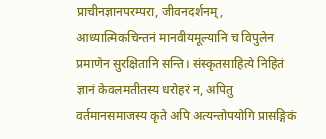प्राचीनज्ञानपरम्परा, जीवनदर्शनम्, आध्यात्मिकचिन्तनं मानवीयमूल्यानि च विपुलेन प्रमाणेन सुरक्षितानि सन्ति। संस्कृतसाहित्ये निहितं ज्ञानं केवलमतीतस्य धरोहरं न, अपितु वर्तमानसमाजस्य कृते अपि अत्यन्तोपयोगि प्रासङ्गिकं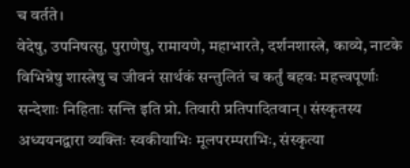च वर्तते।
वेदेषु, उपनिषत्सु, पुराणेषु, रामायणे, महाभारते, दर्शनशास्त्रे, काव्ये, नाटके विभिन्नेषु शास्त्रेषु च जीवनं सार्थकं सन्तुलितं च कर्तुं बहवः महत्त्वपूर्णाः सन्देशाः निहिताः सन्ति इति प्रो. तिवारी प्रतिपादितवान्। संस्कृतस्य अध्ययनद्वारा व्यक्तिः स्वकीयाभिः मूलपरम्पराभिः, संस्कृत्या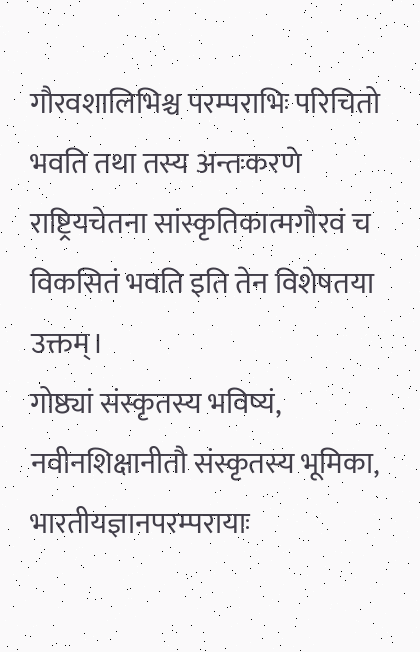गौरवशालिभिश्च परम्पराभिः परिचितो भवति तथा तस्य अन्तःकरणे राष्ट्रियचेतना सांस्कृतिकात्मगौरवं च विकसितं भवति इति तेन विशेषतया उक्तम्।
गोष्ठ्यां संस्कृतस्य भविष्यं, नवीनशिक्षानीतौ संस्कृतस्य भूमिका, भारतीयज्ञानपरम्परायाः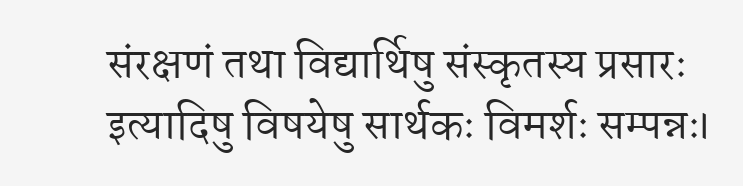संरक्षणं तथा विद्यार्थिषु संस्कृतस्य प्रसारः इत्यादिषु विषयेषु सार्थकः विमर्शः सम्पन्नः।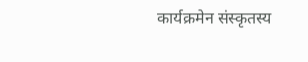कार्यक्रमेन संस्कृतस्य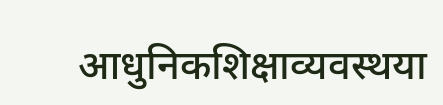आधुनिकशिक्षाव्यवस्थया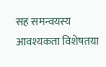सह समन्वयस्य आवश्यकता विशेषतया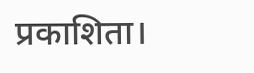प्रकाशिता।